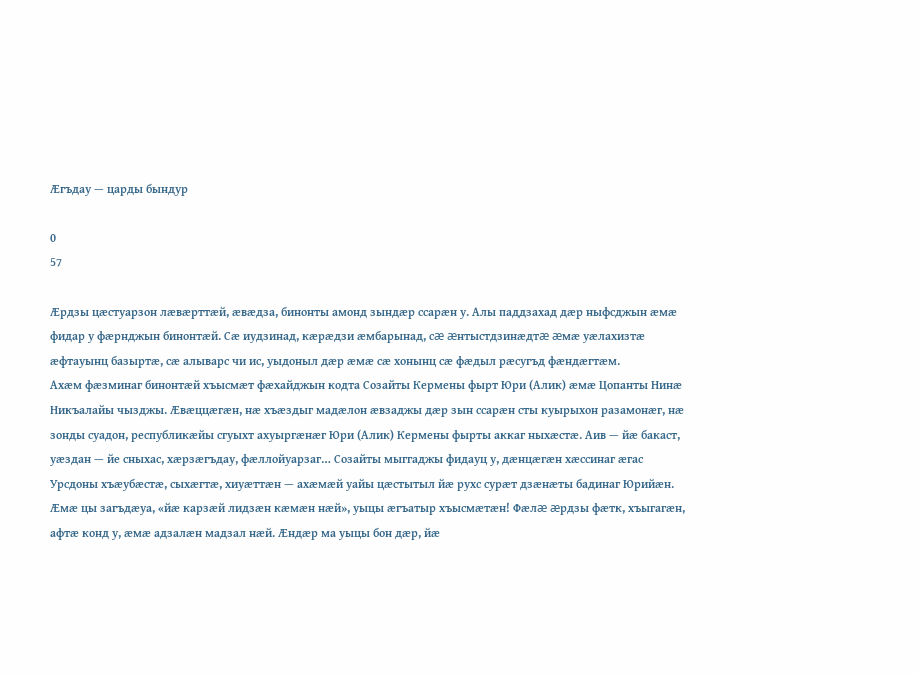Æгъдау — царды бындур

0
57

Æрдзы цæстуарзон лæвæрттæй, æвæдза, бинонты амонд зындæр ссарæн у. Алы паддзахад дæр ныфсджын æмæ фидар у фæрнджын бинонтæй. Сæ иудзинад, кæрæдзи æмбарынад, сæ æнтыстдзинæдтæ æмæ уæлахизтæ æфтауынц базыртæ, сæ алыварс чи ис, уыдоныл дæр æмæ сæ хонынц сæ фæдыл рæсугъд фæндæгтæм.
Ахæм фæзминаг бинонтæй хъысмæт фæхайджын кодта Созайты Кермены фырт Юри (Алик) æмæ Цопанты Нинæ Никъалайы чызджы. Æвæццæгæн, нæ хъæздыг мадæлон æвзаджы дæр зын ссарæн сты куырыхон разамонæг, нæ зонды суадон, республикæйы сгуыхт ахуыргæнæг Юри (Алик) Кермены фырты аккаг ныхæстæ. Аив — йæ бакаст, уæздан — йе сныхас, хæрзæгъдау, фæллойуарзаг… Созайты мыггаджы фидауц у, дæнцæгæн хæссинаг æгас Урсдоны хъæубæстæ, сыхæгтæ, хиуæттæн — ахæмæй уайы цæстытыл йæ рухс сурæт дзæнæты бадинаг Юрийæн.
Æмæ цы загъдæуа, «йæ карзæй лидзæн кæмæн нæй», уыцы æгъатыр хъысмæтæн! Фæлæ æрдзы фæтк, хъыгагæн, афтæ конд у, æмæ адзалæн мадзал нæй. Æндæр ма уыцы бон дæр, йæ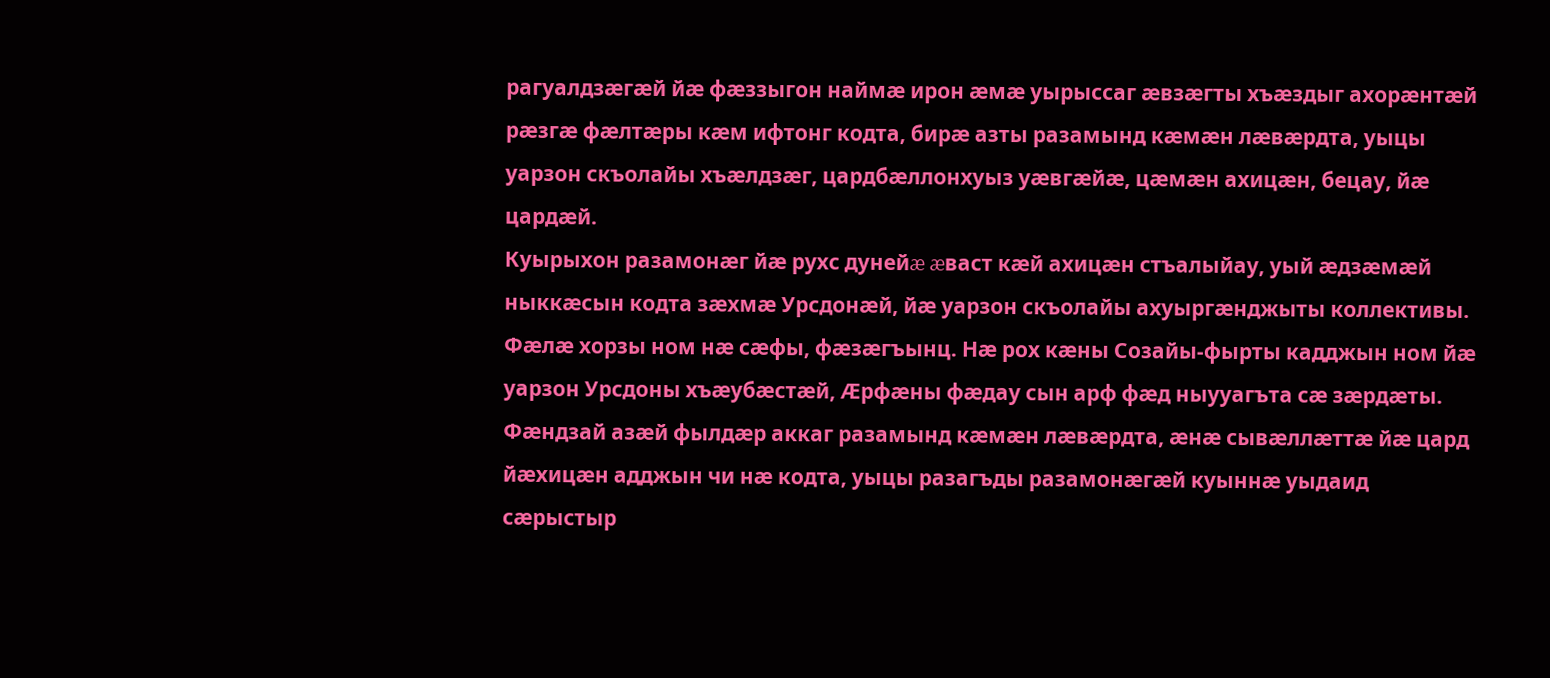рагуалдзæгæй йæ фæззыгон наймæ ирон æмæ уырыссаг æвзæгты хъæздыг ахорæнтæй рæзгæ фæлтæры кæм ифтонг кодта, бирæ азты разамынд кæмæн лæвæрдта, уыцы уарзон скъолайы хъæлдзæг, цардбæллонхуыз уæвгæйæ, цæмæн ахицæн, бецау, йæ цардæй.
Куырыхон разамонæг йæ рухс дунейæ æваст кæй ахицæн стъалыйау, уый æдзæмæй ныккæсын кодта зæхмæ Урсдонæй, йæ уарзон скъолайы ахуыргæнджыты коллективы. Фæлæ хорзы ном нæ сæфы, фæзæгъынц. Нæ рох кæны Созайы-фырты кадджын ном йæ уарзон Урсдоны хъæубæстæй, Æрфæны фæдау сын арф фæд ныууагъта сæ зæрдæты. Фæндзай азæй фылдæр аккаг разамынд кæмæн лæвæрдта, æнæ сывæллæттæ йæ цард йæхицæн адджын чи нæ кодта, уыцы разагъды разамонæгæй куыннæ уыдаид сæрыстыр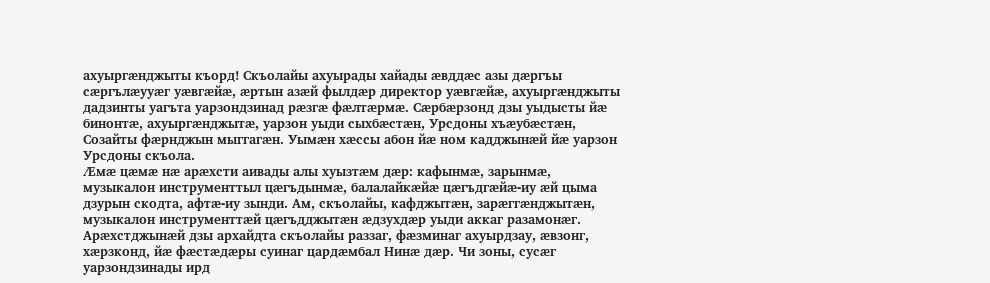ахуыргæнджыты къорд! Скъолайы ахуырады хайады æвддæс азы дæргъы сæргълæууæг уæвгæйæ, æртын азæй фылдæр директор уæвгæйæ, ахуыргæнджыты дадзинты уагъта уарзондзинад рæзгæ фæлтæрмæ. Сæрбæрзонд дзы уыдысты йæ бинонтæ, ахуыргæнджытæ, уарзон уыди сыхбæстæн, Урсдоны хъæубæстæн, Созайты фæрнджын мыггагæн. Уымæн хæссы абон йæ ном кадджынæй йæ уарзон Урсдоны скъола.
Æмæ цæмæ нæ арæхсти аивады алы хуызтæм дæр: кафынмæ, зарынмæ, музыкалон инструменттыл цæгъдынмæ, балалайкæйæ цæгъдгæйæ-иу æй цыма дзурын скодта, афтæ-иу зынди. Ам, скъолайы, кафджытæн, зарæггæнджытæн, музыкалон инструменттæй цæгъдджытæн æдзухдæр уыди аккаг разамонæг. Арæхстджынæй дзы архайдта скъолайы раззаг, фæзминаг ахуырдзау, æвзонг, хæрзконд, йæ фæстæдæры суинаг цардæмбал Нинæ дæр. Чи зоны, сусæг уарзондзинады ирд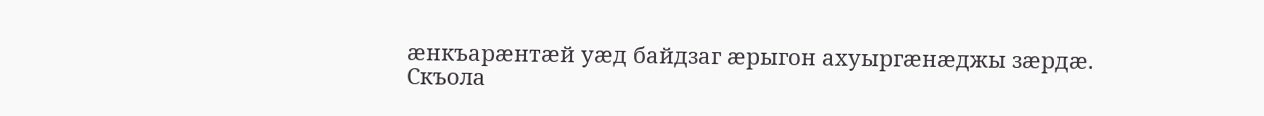æнкъарæнтæй уæд байдзаг æрыгон ахуыргæнæджы зæрдæ.
Скъола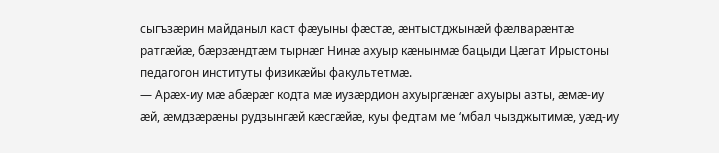сыгъзæрин майданыл каст фæуыны фæстæ, æнтыстджынæй фæлварæнтæ ратгæйæ, бæрзæндтæм тырнæг Нинæ ахуыр кæнынмæ бацыди Цæгат Ирыстоны педагогон институты физикæйы факультетмæ.
— Арæх-иу мæ абæрæг кодта мæ иузæрдион ахуыргæнæг ахуыры азты, æмæ-иу æй, æмдзæрæны рудзынгæй кæсгæйæ, куы федтам ме ‘мбал чызджытимæ, уæд-иу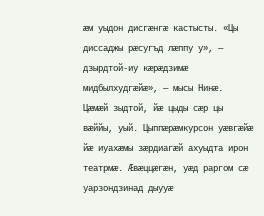æм уыдон дисгæнгæ кастысты. «Цы диссаджы рæсугъд лæппу у», — дзырдтой-иу кæрæдзимæ мидбылхудгæйæ», — мысы Нинæ.
Цæмæй зыдтой, йæ цыды сæр цы вæййы, уый. Цыппæрæмкурсон уæвгæйæ йæ иуахæмы зæрдиагæй ахуыдта ирон театрмæ. Æвæццæгæн, уæд раргом сæ уарзондзинад дыууæ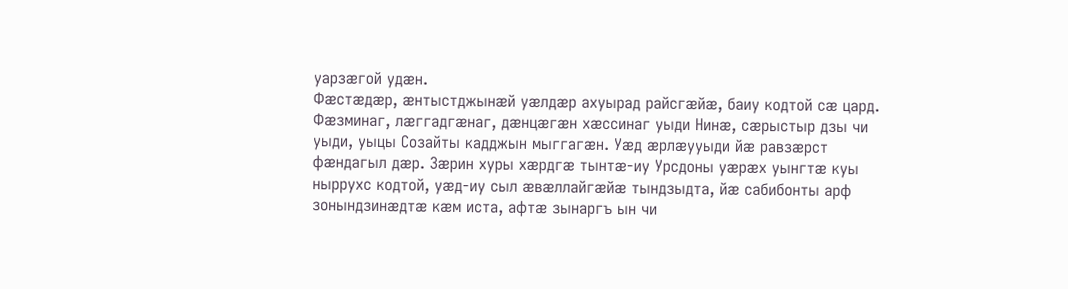уарзæгой удæн.
Фæстæдæр, æнтыстджынæй уæлдæр ахуырад райсгæйæ, баиу кодтой сæ цард. Фæзминаг, лæггадгæнаг, дæнцæгæн хæссинаг уыди Нинæ, сæрыстыр дзы чи уыди, уыцы Созайты кадджын мыггагæн. Уæд æрлæууыди йæ равзæрст фæндагыл дæр. Зæрин хуры хæрдгæ тынтæ-иу Урсдоны уæрæх уынгтæ куы ныррухс кодтой, уæд-иу сыл æвæллайгæйæ тындзыдта, йæ сабибонты арф зонындзинæдтæ кæм иста, афтæ зынаргъ ын чи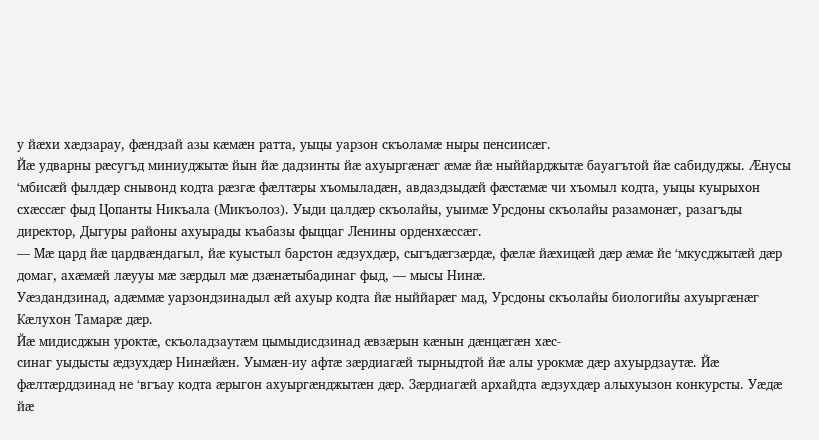у йæхи хæдзарау, фæндзай азы кæмæн ратта, уыцы уарзон скъоламæ ныры пенсиисæг.
Йæ удварны рæсугъд миниуджытæ йын йæ дадзинты йæ ахуыргæнæг æмæ йæ ныййарджытæ бауагътой йæ сабидуджы. Æнусы ‘мбисæй фылдæр снывонд кодта рæзгæ фæлтæры хъомыладæн, авдаздзыдæй фæстæмæ чи хъомыл кодта, уыцы куырыхон схæссæг фыд Цопанты Никъала (Микъолоз). Уыди цалдæр скъолайы, уыимæ Урсдоны скъолайы разамонæг, разагъды директор, Дыгуры районы ахуырады къабазы фыццаг Ленины орденхæссæг.
— Мæ цард йæ цардвæндагыл, йæ куыстыл барстон æдзухдæр, сыгъдæгзæрдæ, фæлæ йæхицæй дæр æмæ йе ‘мкусджытæй дæр домаг, ахæмæй лæууы мæ зæрдыл мæ дзæнæтыбадинаг фыд, — мысы Нинæ.
Уæздандзинад, адæммæ уарзондзинадыл æй ахуыр кодта йæ ныййарæг мад, Урсдоны скъолайы биологийы ахуыргæнæг Кæлухон Тамарæ дæр.
Йæ мидисджын уроктæ, скъоладзаутæм цымыдисдзинад æвзæрын кæнын дæнцæгæн хæс-
синаг уыдысты æдзухдæр Нинæйæн. Уымæн-иу афтæ зæрдиагæй тырныдтой йæ алы урокмæ дæр ахуырдзаутæ. Йæ фæлтæрддзинад не ‘вгъау кодта æрыгон ахуыргæнджытæн дæр. Зæрдиагæй архайдта æдзухдæр алыхуызон конкурсты. Уæдæ йæ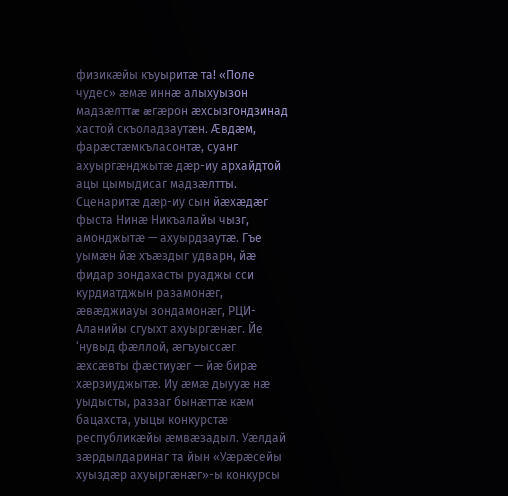физикæйы къуыритæ та! «Поле чудес» æмæ иннæ алыхуызон мадзæлттæ æгæрон æхсызгондзинад хастой скъоладзаутæн. Æвдæм, фарæстæмкъласонтæ, суанг ахуыргæнджытæ дæр-иу архайдтой ацы цымыдисаг мадзæлтты. Сценаритæ дæр-иу сын йæхæдæг фыста Нинæ Никъалайы чызг, амонджытæ — ахуырдзаутæ. Гъе уымæн йæ хъæздыг удварн, йæ фидар зондахасты руаджы сси курдиатджын разамонæг, æвæджиауы зондамонæг, РЦИ-Аланийы сгуыхт ахуыргæнæг. Йе ‘нувыд фæллой, æгъуыссæг æхсæвты фæстиуæг — йæ бирæ хæрзиуджытæ. Иу æмæ дыууæ нæ уыдысты, раззаг бынæттæ кæм бацахста, уыцы конкурстæ республикæйы æмвæзадыл. Уæлдай зæрдылдаринаг та йын «Уæрæсейы хуыздæр ахуыргæнæг»-ы конкурсы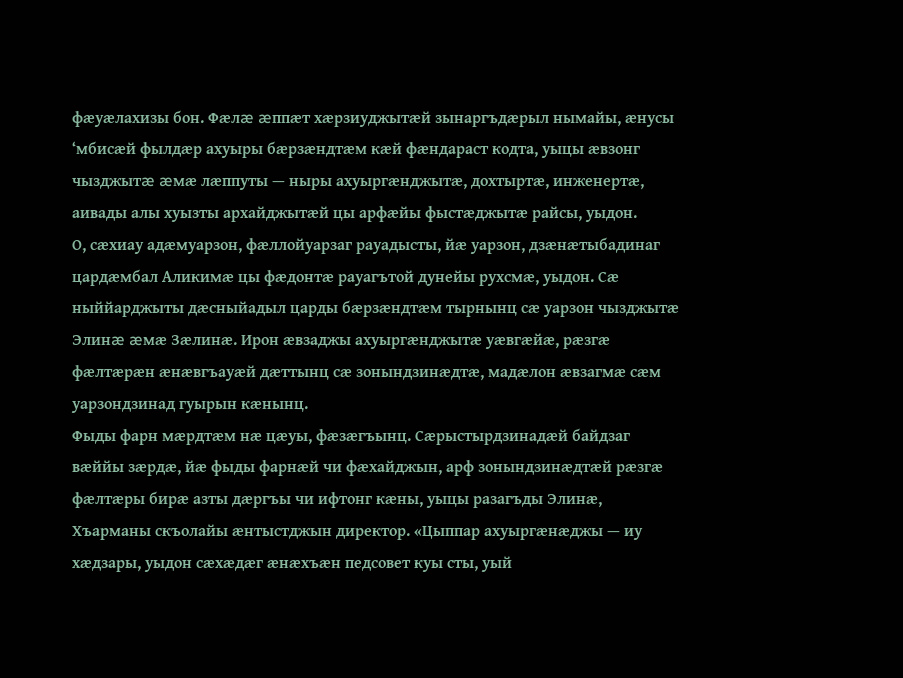фæуæлахизы бон. Фæлæ æппæт хæрзиуджытæй зынаргъдæрыл нымайы, æнусы ‘мбисæй фылдæр ахуыры бæрзæндтæм кæй фæндараст кодта, уыцы æвзонг чызджытæ æмæ лæппуты — ныры ахуыргæнджытæ, дохтыртæ, инженертæ, аивады алы хуызты архайджытæй цы арфæйы фыстæджытæ райсы, уыдон.
О, сæхиау адæмуарзон, фæллойуарзаг рауадысты, йæ уарзон, дзæнæтыбадинаг цардæмбал Аликимæ цы фæдонтæ рауагътой дунейы рухсмæ, уыдон. Сæ ныййарджыты дæсныйадыл царды бæрзæндтæм тырнынц сæ уарзон чызджытæ Элинæ æмæ Зæлинæ. Ирон æвзаджы ахуыргæнджытæ уæвгæйæ, рæзгæ фæлтæрæн æнæвгъауæй дæттынц сæ зонындзинæдтæ, мадæлон æвзагмæ сæм уарзондзинад гуырын кæнынц.
Фыды фарн мæрдтæм нæ цæуы, фæзæгъынц. Сæрыстырдзинадæй байдзаг вæййы зæрдæ, йæ фыды фарнæй чи фæхайджын, арф зонындзинæдтæй рæзгæ фæлтæры бирæ азты дæргъы чи ифтонг кæны, уыцы разагъды Элинæ, Хъарманы скъолайы æнтыстджын директор. «Цыппар ахуыргæнæджы — иу хæдзары, уыдон сæхæдæг æнæхъæн педсовет куы сты, уый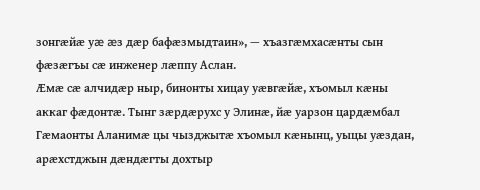зонгæйæ уæ æз дæр бафæзмыдтаин», — хъазгæмхасæнты сын фæзæгъы сæ инженер лæппу Аслан.
Æмæ сæ алчидæр ныр, бинонты хицау уæвгæйæ, хъомыл кæны аккаг фæдонтæ. Тынг зæрдæрухс у Элинæ, йæ уарзон цардæмбал Гæмаонты Аланимæ цы чызджытæ хъомыл кæнынц, уыцы уæздан, арæхстджын дæндæгты дохтыр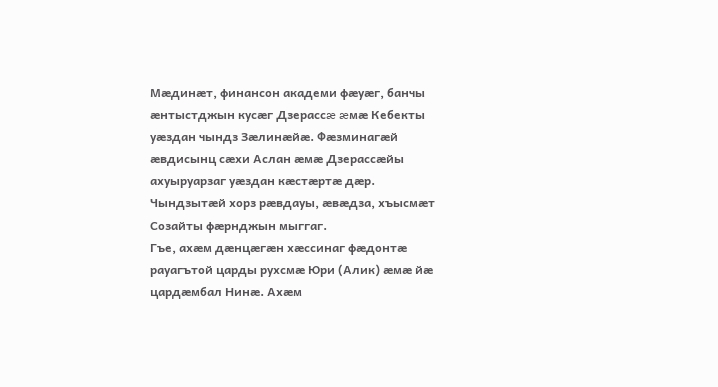Мæдинæт, финансон академи фæуæг, банчы æнтыстджын кусæг Дзерассæ æмæ Кебекты уæздан чындз Зæлинæйæ. Фæзминагæй æвдисынц сæхи Аслан æмæ Дзерассæйы ахуыруарзаг уæздан кæстæртæ дæр.
Чындзытæй хорз рæвдауы, æвæдза, хъысмæт Созайты фæрнджын мыггаг.
Гъе, ахæм дæнцæгæн хæссинаг фæдонтæ рауагътой царды рухсмæ Юри (Алик) æмæ йæ цардæмбал Нинæ. Ахæм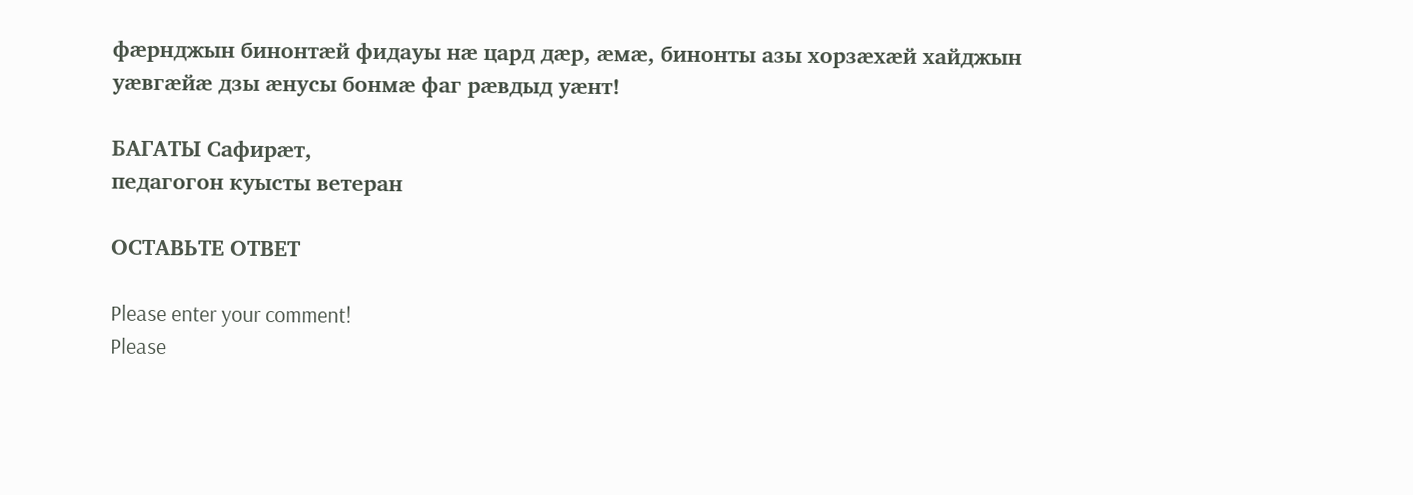фæрнджын бинонтæй фидауы нæ цард дæр, æмæ, бинонты азы хорзæхæй хайджын уæвгæйæ дзы æнусы бонмæ фаг рæвдыд уæнт!

БАГАТЫ Сафирæт,
педагогон куысты ветеран

ОСТАВЬТЕ ОТВЕТ

Please enter your comment!
Please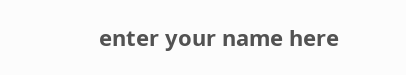enter your name here